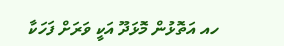ހއ އަތޮޅުން މޮޅަދޫ އަކީ ވަރަށް ފަހަކާ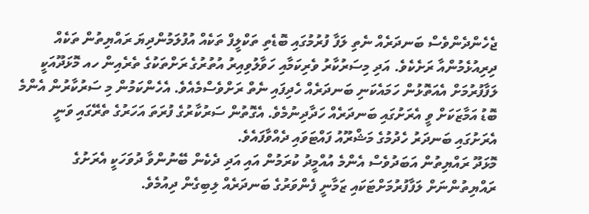ޖެހެންދެންވެސް ބަނދަރެއް ނެތި ލަފާ ފުރުމުގައި ބޮޑެތި ތަކްލީފް ތަކެއް އުފުލަމުންދިޔަ ރައްޔިތުން ތަކެއް ދިރިއުޅެމުންއާ ރަށެކެވެ. އަދި މިސަރުކާރު ވެރިކަމާއި ހަވާލުވިއިރު އުތުރުގެ ރަށްތަކުގެ ތެރެއިން ހއ މޮޅަދޫއަކީ ލަފާފުރުމަށް އެއަތޮޅުން ހަމައެކަނި ބަނދަރެއް ހެދިފައި ނެތް ރަށްވެސްމެއެވެ. އެހެންކަމުން މި ސަރުކާރުން އެންމެ ބޮޑު އަމާޒަކަށް ވީ އެރަށުގައި ބަނދަރެއް ހަދާދިނުމެވެ. އެގޮތުން ސަރުކާރުގެ ފުރަތަ އަހަރުގެ ތެރޭގައި ވަނީ އެރަށުގައި ބަނދަރު ހެދުމުގެ މަޝްރޫއު ފައްޓަވައި ދެއްވާފައެވެ.
މޮޅަދޫ ރައްޔިތުން އަބަދުވެސް އެންމެ އުއްމީދު ކުރަމުން އައި އަދި ދެކެން ބޭނުންވާ ދުވަހަކީ އެރަށުގެ ރައްޔިތުންނަށް ލަފާފުރުމަށްޓަކައި ޒަމާނީ ފެންވަރުގެ ބަނދަރެއް ލިބިގެން ދިއުމެވެ.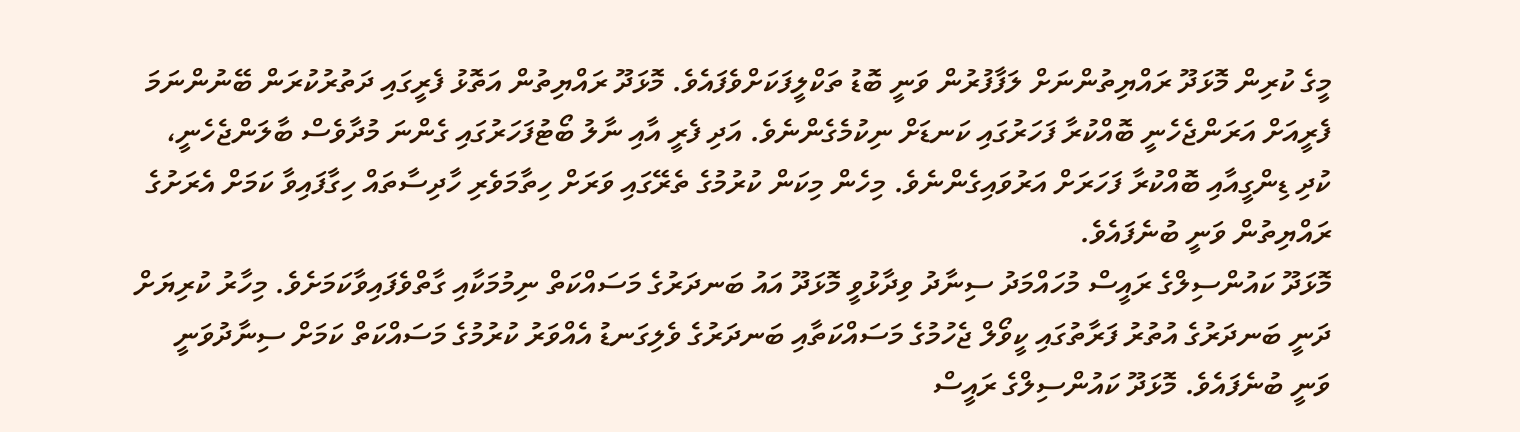މީގެ ކުރިން މޮޅަދޫ ރައްޔިތުންނަށް ލަފާފުރުން ވަނީ ބޮޑު ތަކްލީފަކަށްވެފައެވެ. މޮޅަދޫ ރައްޔިތުން އަތޮޅު ފެރީގައި ދަތުރުކުރަން ބޭނުންނަމަ ފެރީއަށް އަރަންޖެހެނީ ބޮއްކުރާ ފަހަރުގައި ކަނޑަށް ނިކުމެގެންނެވެ. އަދި ފެރީ އާއި ނާލު ބޯޓުފަހަރުގައި ގެންނަ މުދާވެސް ބާލަންޖެހެނީ، ކުދި ޑިންގީއާއި ބޮއްކުރާ ފަހަރަށް އަރުވައިގެންނެވެ. މިހެން މިކަން ކުރުމުގެ ތެރޭގައި ވަރަށް ހިތާމަވެރި ހާދިސާތައް ހިގާފައިވާ ކަމަށް އެރަށުގެ ރައްޔިތުން ވަނީ ބުނެފައެވެ.
މޮޅަދޫ ކައުންސިލްގެ ރައީސް މުހައްމަދު ސިނާދު ވިދާޅުވީ މޮޅަދޫ އައު ބަނދަރުގެ މަސައްކަތް ނިމުމަކާއި ގާތްވެފައިވާކަމަށެވެ. މިހާރު ކުރިޔަށް ދަނީ ބަނދަރުގެ އުތުރު ފަރާތުގައި ކީވޯލް ޖެހުމުގެ މަސައްކަތާއި ބަނދަރުގެ ވެލިގަނޑު އެއްވަރު ކުރުމުގެ މަސައްކަތް ކަމަށް ސިނާދުވަނީ ވަނީ ބުނެފައެވެ. މޮޅަދޫ ކައުންސިލްގެ ރައީސް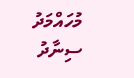މުހައްމަދު ސިނާދު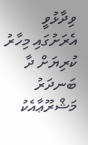ވިދާޅުވީ އެރަށުގައި މިހާރު ކުރިޔަށް ދާ ބަނދަރު މަޝްރޫޢާއެކު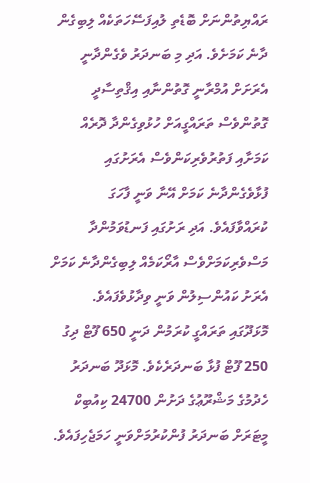ރައްޔިތުންނަށް ބޮޑެތި ލުއިފަސޭހަތަކެއް ލިބިގެން ދާނެ ކަމަށެވެ. އަދި މި ބަނދަރު ވެގެންދާނީ އެރަށަށް އުމްރާނީ ގޮތުންނާއި އިޤްތިސާދީ ގޮތުންވެސް ތަރައްގީއަށް ހުޅުވިގެންދާ ދޮރެއް ކަމަށާއި ފަތުރުވެރިކަންވެސް އެރަށުގައި ފުޅާވެގެންދާނެ ކަމަށް އޭނާ ވަނީ ފާހަގަ ކުރައްވާފައެވެ. އަދި ރަށުގައި ފަނޑުވަމުންދާ މަސްވެރިކަމަށްވެސް އާރޯކަމެއް ލިބިގެންދާނެ ކަމަށް އެރަށު ކައުންސިލުން ވަނީ ވިދާޅުވެފައެވެ.
މޮޅަދޫގައި ތަރައްގީ ކުރަމުން ދަނީ 650 ފޫޓް ދިގު 250 ފޫޓް ފުޅާ ބަނދަރެކެވެ. މޮޅަދޫ ބަނދަރު ހެދުމުގެ މަޝްރޫޢުގެ ދަށުން 24700 ކިއުބިކް މީޓަރަށް ބަނދަރު ފުންކުރުމަށްވަނީ ހަމަޖެހިފައެވެ.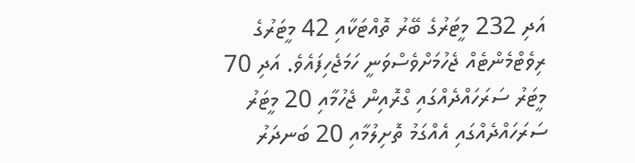އަދި 232 މީޓަރުގެ ބޭރު ތޮއްޓަކާއި 42 މީޓަރުގެ ރިވެޓްމެންޓެއް ޖެހުމަށްވެސްވަނީ ހަމަޖެހިފައެވެ. އަދި 70 މީޓަރު ސަރަހައްދެއްގައި ގްރޮއިން ޖެހުމާއި 20 މީޓަރު ސަރަހައްދެއްގައި އެއްގަމު ތޮށިލުމާއި 20 ބަނދަރު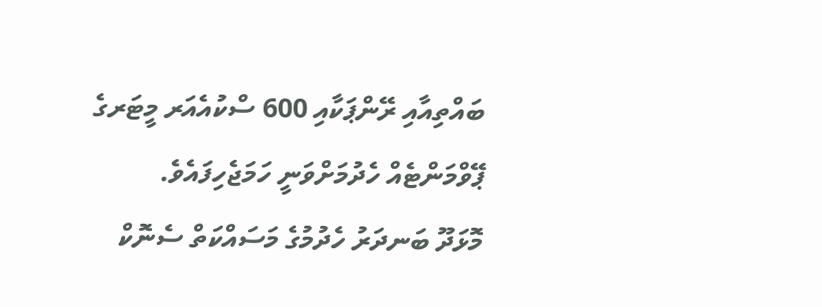ބައްތިއާއި ރޭންޕަކާއި 600 ސްކުއެއަރ މީޓަރގެ ޕޭވްމަންޓެއް ހެދުމަށްވަނީ ހަމަޖެހިފައެވެ.
މޮޅަދޫ ބަނދަރު ހެދުމުގެ މަސައްކަތް ސެނޮކް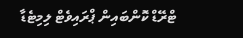ޓްރޭޑް ކޮންބައިން ޕްރައިވެޓް ލިމިޓެޑާ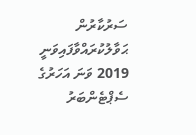ސަރުކާރުން ޙަވާލުކުރައްވާފައިވަނީ 2019 ވަނަ އަހަރުގެ ސެޕްޓެންބަރު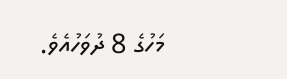މަހުގެ 8 ދުވަހުއެވެ.